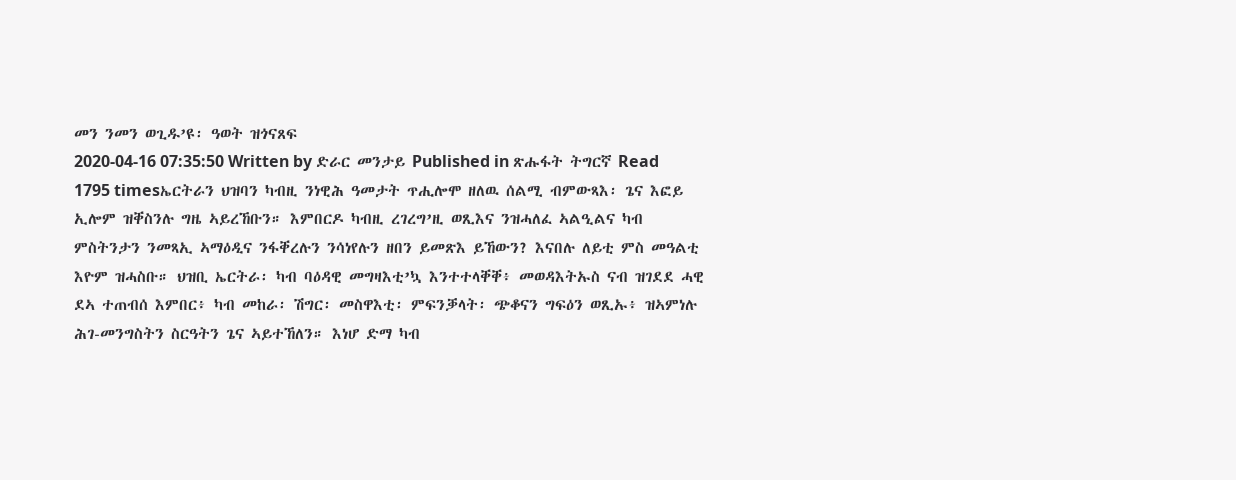መን ንመን ወጊዱ’ዩ፡ ዓወት ዝጎናጸፍ
2020-04-16 07:35:50 Written by ድራር መንታይ Published in ጽሑፋት ትግርኛ Read 1795 timesኤርትራን ህዝባን ካብዚ ንነዊሕ ዓመታት ጥሒሎሞ ዘለዉ ሰልሚ ብምውጻእ፡ ጌና እፎይ ኢሎም ዝቐስንሉ ግዜ ኣይረኸቡን። እምበርዶ ካብዚ ረገረግ’ዚ ወጺእና ንዝሓለፈ ኣልዒልና ካብ ምስትንታን ንመጻኢ ኣማዕዲና ንፋቐረሉን ንሳነየሉን ዘበን ይመጽእ ይኸውን? እናበሉ ለይቲ ምስ መዓልቲ እዮም ዝሓስቡ። ህዝቢ ኤርትራ፡ ካብ ባዕዳዊ መግዛእቲ’ኳ እንተተላቐቐ፥ መወዳእትኡስ ናብ ዝገደደ ሓዊ ደኣ ተጠብሰ እምበር፥ ካብ መከራ፡ ሽግር፡ መስዋእቲ፡ ምፍንቓላት፡ ጭቆናን ግፍዕን ወጺኡ፥ ዝኣምነሉ ሕገ-መንግስትን ስርዓትን ጌና ኣይተኸለን። እነሆ ድማ ካብ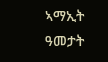ኣማኢት ዓመታት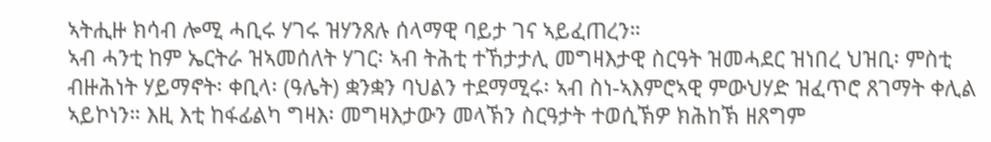ኣትሒዙ ክሳብ ሎሚ ሓቢሩ ሃገሩ ዝሃንጸሉ ሰላማዊ ባይታ ገና ኣይፈጠረን።
ኣብ ሓንቲ ከም ኤርትራ ዝኣመሰለት ሃገር፡ ኣብ ትሕቲ ተኸታታሊ መግዛእታዊ ስርዓት ዝመሓደር ዝነበረ ህዝቢ፡ ምስቲ ብዙሕነት ሃይማኖት፡ ቀቢላ፡ (ዓሌት) ቋንቋን ባህልን ተደማሚሩ፡ ኣብ ስነ-ኣእምሮኣዊ ምውህሃድ ዝፈጥሮ ጸገማት ቀሊል ኣይኮነን። እዚ እቲ ከፋፊልካ ግዛእ፡ መግዛእታውን መላኽን ስርዓታት ተወሲኽዎ ክሕከኽ ዘጸግም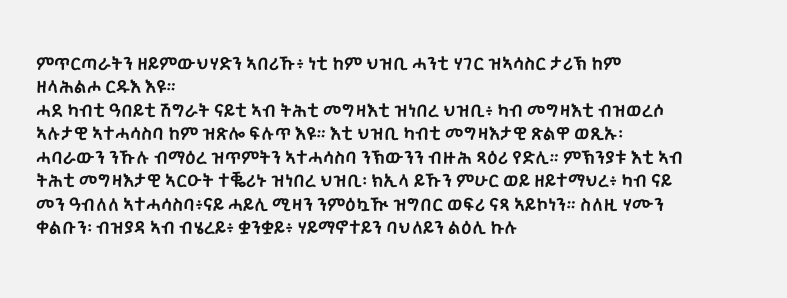ምጥርጣራትን ዘይምውህሃድን ኣበሪኹ፥ ነቲ ከም ህዝቢ ሓንቲ ሃገር ዝኣሳስር ታሪኽ ከም ዘላሕልሖ ርዱእ እዩ።
ሓደ ካብቲ ዓበይቲ ሽግራት ናይቲ ኣብ ትሕቲ መግዛእቲ ዝነበረ ህዝቢ፥ ካብ መግዛእቲ ብዝወረሶ ኣሉታዊ ኣተሓሳስባ ከም ዝጽሎ ፍሉጥ እዩ። እቲ ህዝቢ ካብቲ መግዛእታዊ ጽልዋ ወጺኡ፡ ሓባራውን ንኹሉ ብማዕረ ዝጥምትን ኣተሓሳስባ ንኽውንን ብዙሕ ጻዕሪ የድሊ። ምኽንያቱ እቲ ኣብ ትሕቲ መግዛእታዊ ኣርዑት ተቘሪኑ ዝነበረ ህዝቢ፡ ክኢላ ይኹን ምሁር ወይ ዘይተማህረ፥ ካብ ናይ መን ዓብለለ ኣተሓሳስባ፥ናይ ሓይሊ ሚዛን ንምዕኳዂ ዝግበር ወፍሪ ናጻ ኣይኮነን። ስለዚ ሃሙን ቀልቡን፡ ብዝያዳ ኣብ ብሄረይ፥ ቋንቋይ፥ ሃይማኖተይን ባህለይን ልዕሊ ኩሉ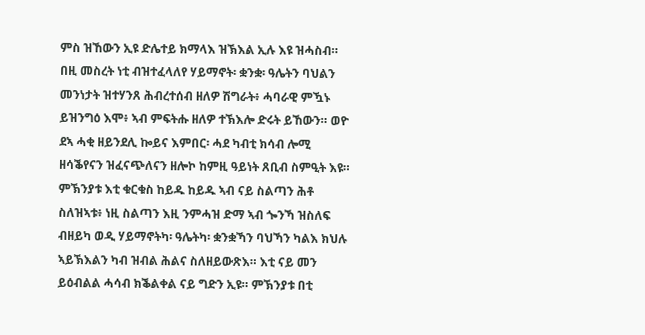ምስ ዝኸውን ኢዩ ድሌተይ ክማላእ ዝኽእል ኢሉ እዩ ዝሓስብ።
በዚ መስረት ነቲ ብዝተፈላለየ ሃይማኖት፡ ቋንቋ፡ ዓሌትን ባህልን መንነታት ዝተሃንጸ ሕብረተሰብ ዘለዎ ሽግራት፥ ሓባራዊ ምዃኑ ይዝንግዕ እሞ፥ ኣብ ምፍትሑ ዘለዎ ተኽእሎ ድሩት ይኸውን። ወዮ ደኣ ሓቂ ዘይንደሊ ኰይና እምበር፡ ሓደ ካብቲ ክሳብ ሎሚ ዘሳቕየናን ዝፈናጭለናን ዘሎኮ ከምዚ ዓይነት ጸቢብ ስምዒት እዩ። ምኽንያቱ እቲ ቁርቁስ ከይዱ ከይዱ ኣብ ናይ ስልጣን ሕቶ ስለዝኣቱ፥ ነዚ ስልጣን እዚ ንምሓዝ ድማ ኣብ ጐንኻ ዝስለፍ ብዘይካ ወዲ ሃይማኖትካ፡ ዓሌትካ፡ ቋንቋኻን ባህኻን ካልእ ክህሉ ኣይኽእልን ካብ ዝብል ሕልና ስለዘይውጽእ። እቲ ናይ መን ይዕብልል ሓሳብ ክቕልቀል ናይ ግድን ኢዩ። ምኽንያቱ በቲ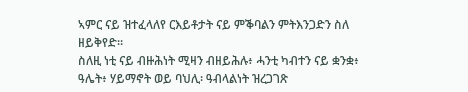ኣምር ናይ ዝተፈላለየ ርእይቶታት ናይ ምቕባልን ምትእንጋድን ስለ ዘይቅየድ፡፡
ስለዚ ነቲ ናይ ብዙሕነት ሚዛን ብዘይሕሉ፥ ሓንቲ ካብተን ናይ ቋንቋ፥ ዓሌት፥ ሃይማኖት ወይ ባህሊ፡ ዓብላልነት ዝረጋገጽ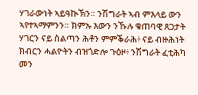ሃገራውነት ኣይዓኲኽን። ንሽግራት ኣብ ምእላይ ውን ኣየተኣማምንን። ክምኡ እውን ንኹሉ ቁጠባዊ ጸጋታት ሃገርን ናይ ስልጣን ሕቶን ምምቕራሕ፥ ናይ ብዙሕነት ክብርን ሓልዮትን ብዝጎድሎ ጉዕዞ፥ ንሽግራት ፈቲሕካ መን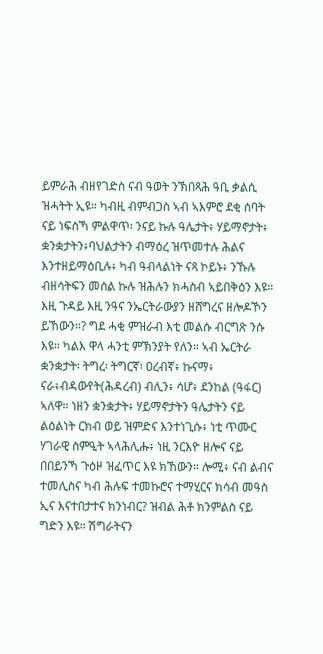ይምራሕ ብዘየገድስ ናብ ዓወት ንኽበጻሕ ዓቢ ቃልሲ ዝሓትት ኢዩ። ካብዚ ብምብጋስ ኣብ ኣእምሮ ደቂ ሰባት ናይ ነፍስኻ ምልዋጥ፡ ንናይ ኩሉ ዓሌታት፥ ሃይማኖታት፥ ቋንቋታትን፥ባህልታትን ብማዕረ ዝጥመተሉ ሕልና እንተዘይማዕቢሉ፥ ካብ ዓብላልነት ናጻ ኮይኑ፥ ንኹሉ ብዘሳትፍን መሰል ኩሉ ዝሕሉን ክሓስብ ኣይበቅዕን እዩ።
እዚ ጉዳይ እዚ ንዓና ንኤርትራውያን ዘሸግረና ዘሎዶኾን ይኸውን።? ግደ ሓቂ ምዝራብ እቲ መልሱ ብርግጽ ንሱ እዩ። ካልእ ዋላ ሓንቲ ምኽንያት የለን። ኣብ ኤርትራ ቋንቋታት፡ ትግረ፡ ትግርኛ፡ ዐረብኛ፥ ኩናማ፥ ናራ፥ብዳውየት(ሕዳረብ) ብሊን፥ ሳሆ፥ ደንከል (ዓፋር) ኣለዋ። ነዘን ቋንቋታት፥ ሃይማኖታትን ዓሌታትን ናይ ልዕልነት ርክብ ወይ ዝምድና እንተነጊሱ፥ ነቲ ጥሙር ሃገራዊ ስምዒት ኣላሕሊሑ፥ ነዚ ንርእዮ ዘሎና ናይ በበይንኻ ጉዕዞ ዝፈጥር እዩ ክኸውን። ሎሚ፥ ናብ ልብና ተመሊስና ካብ ሕሉፍ ተመኩሮና ተማሂርና ክሳብ መዓስ ኢና እናተበታተና ክንነብር? ዝብል ሕቶ ክንምልስ ናይ ግድን እዩ። ሽግራትናን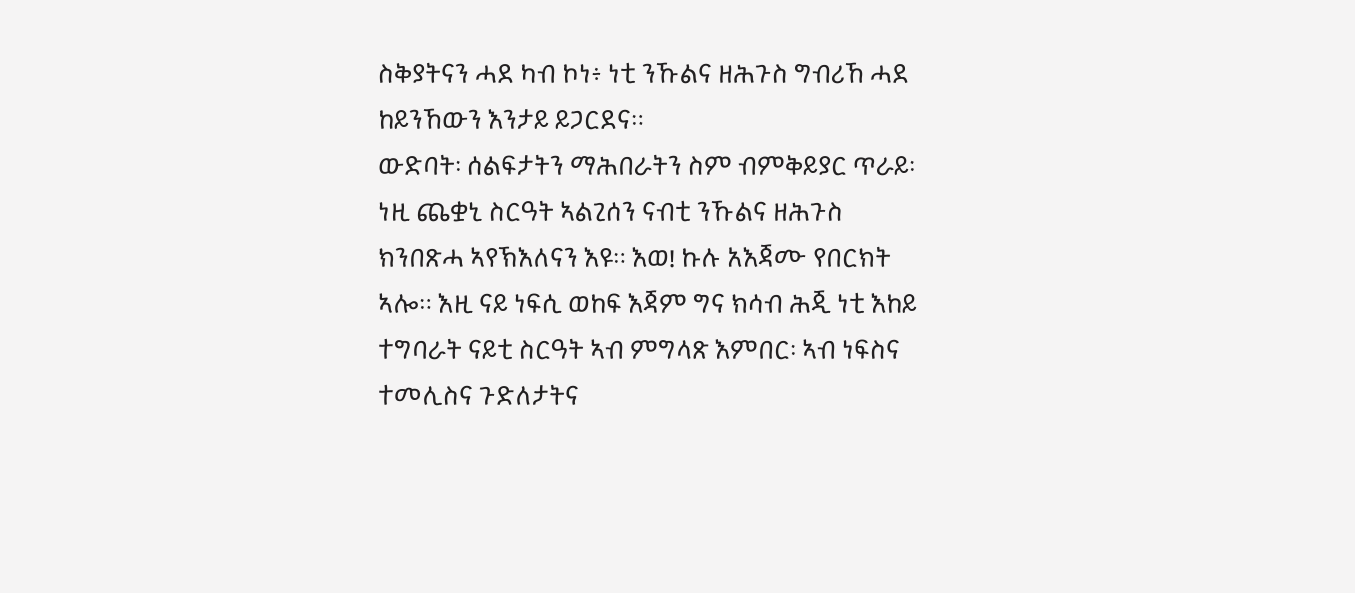ስቅያትናን ሓደ ካብ ኮነ፥ ነቲ ንኹልና ዘሕጉስ ግብሪኸ ሓደ ከይንኸውን እንታይ ይጋርደና።
ውድባት፡ ሰልፍታትን ማሕበራትን ስም ብምቅይያር ጥራይ፡ ነዚ ጨቋኒ ስርዓት ኣልጊሰን ናብቲ ንኹልና ዘሕጉስ ክንበጽሓ ኣየኽእለናን እዩ። እወ! ኩሉ አእጃሙ የበርክት ኣሎ። እዚ ናይ ነፍሲ ወከፍ እጃም ግና ክሳብ ሕጂ ነቲ እከይ ተግባራት ናይቲ ስርዓት ኣብ ምግላጽ እምበር፡ ኣብ ነፍስና ተመሊስና ጉድለታትና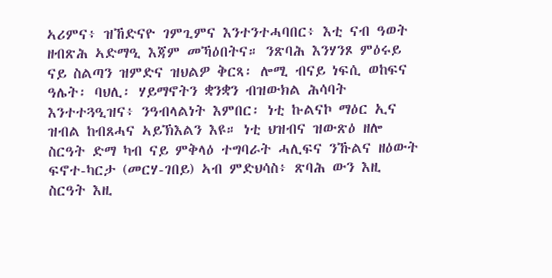ኣሪምና፥ ዝኸድናዮ ገምጊምና እንተንተሓባበር፥ እቲ ናብ ዓወት ዘብጽሕ ኣድማዒ እጃም መኻዕበትና። ንጽባሕ እንሃንጾ ምዕሩይ ናይ ስልጣን ዝምድና ዝህልዎ ቅርጻ፡ ሎሚ ብናይ ነፍሲ ወከፍና ዓሌት፡ ባህሊ፡ ሃይማኖትን ቋንቋን ብዝውክል ሕሳባት እንተተጓዒዝና፥ ንዓብላልነት እምበር፡ ነቲ ኩልናኮ ማዕር ኢና ዝብል ከብጸሓና ኣይኽእልን እዩ። ነቲ ህዝብና ዝውጽዕ ዘሎ ስርዓት ድማ ካብ ናይ ምቅላዕ ተግባራት ሓሊፍና ንኹልና ዘዕውት ፍኖተ-ካርታ (መርሃ-ገበይ) ኣብ ምድህሳስ፥ ጽባሕ ውን እዚ ስርዓት እዚ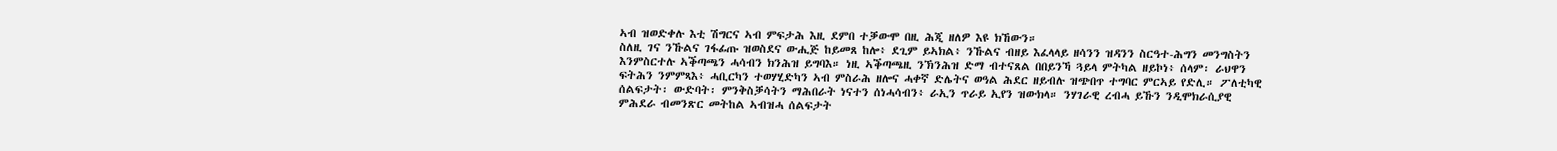ኣብ ዝወድቀሉ እቲ ሽግርና ኣብ ምፍታሕ እዚ ደምበ ተቓውሞ በዚ ሕጂ ዘለዎ እዩ ክኸውን።
ስለዚ ገና ንኹልና ገፋፊጡ ዝወስደና ውሒጅ ከይመጸ ከሎ፥ ደጊም ይኣክል፥ ንኹልና ብዘይ እፈላላይ ዘሳንን ዝዳንን ስርዓተ-ሕግን መንግስትን እንምስርተሉ ኣቕጣጫን ሓሳብን ክንሕዝ ይግባእ። ነዚ ኣቕጣጫዚ ንኽንሕዝ ድማ ብተናጸል በበይንኻ ጓይላ ምትካል ዘይኮነ፥ ሰላም፡ ራህዋን ፍትሕን ንምምጻእ፥ ሓቢርካን ተወሃሂድካን ኣብ ምስራሕ ዘሎና ሓቀኛ ድሌትና ወዓል ሕደር ዘይብሉ ዝጭበጥ ተግባር ምርኣይ የድሊ። ፖለቲካዊ ሰልፍታት፡ ውድባት፡ ምንቅስቓሳትን ማሕበራት ነናተን ሰነሓሳብን፥ ራኢን ጥራይ ኢየን ዝውክላ። ንሃገራዊ ረብሓ ይኹን ንዲሞክራሲያዊ ምሕደራ ብመንጽር መትከል ኣብዝሓ ሰልፍታት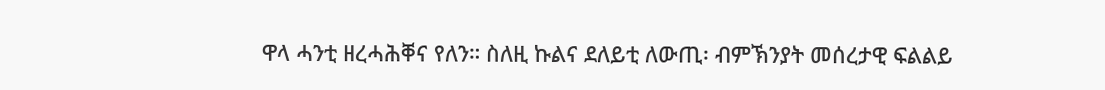ዋላ ሓንቲ ዘረሓሕቐና የለን። ስለዚ ኩልና ደለይቲ ለውጢ፡ ብምኽንያት መሰረታዊ ፍልልይ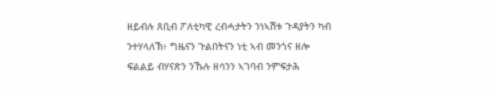ዘይብሉ ጸቢብ ፖለቲካዊ ረብሓታትን ንነኣሽቱ ጉዳያትን ካብ ንተሃላለኽ፥ ግዜናን ጉልበትናን ነቲ ኣብ መንጎና ዘሎ ፍልልይ ብሃናጽን ንኹሉ ዘሳንን ኣገባብ ንምፍታሕ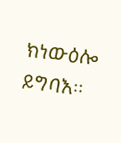ክነውዕሎ ይግባእ።